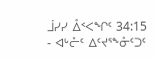ᒨᓯᓯ ᐂᑉᐸᖏᑦ 34:15 - ᐊᒡᓔᑦ ᐃᑦᔪᕐᖕᓁᑦᑐᑦ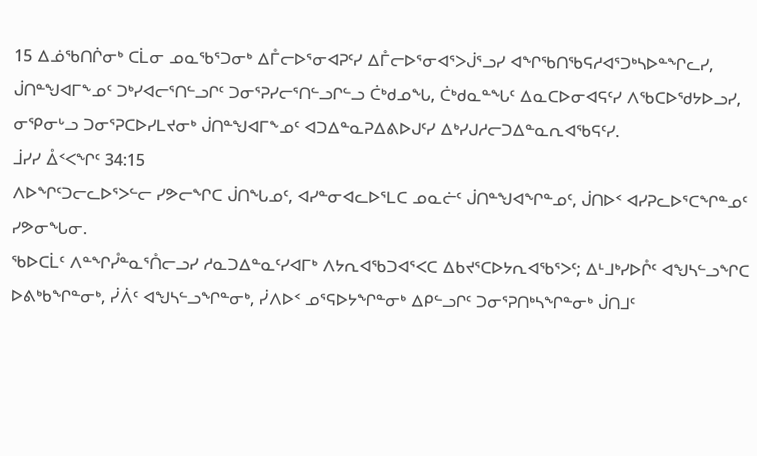15 ᐃᓅᖃᑎᒌᓂᒃ ᑕᒫᓂ ᓄᓇᖃᕐᑐᓂᒃ ᐃᒤᓕᐅᕐᓂᐊᕈᑦᓯ ᐃᒤᓕᐅᕐᓂᐊᕐᐳᒎᕐᓗᓯ ᐊᖏᖃᑎᖃᕋᓱᐊᕐᑐᒃᓴᐅᓐᖏᓚᓯ, ᒎᑎᓐᖑᐊᒥᖕᓄᑦ ᑐᒃᓯᐊᓕᕐᑎᓪᓗᒋᑦ ᑐᓂᕐᕈᓯᓕᕐᑎᓪᓗᒋᓪᓗ ᑖᒃᑯᓄᖓ, ᑖᒃᑯᓇᓐᖓᑦ ᐃᓇᑕᐅᓂᐊᕋᑦᓯ ᐱᖃᑕᐅᖁᔭᐅᓗᓯ, ᓂᕿᓂᒡᓗ ᑐᓂᕐᕈᑕᐅᓯᒪᔪᓂᒃ ᒎᑎᓐᖑᐊᒥᖕᓄᑦ ᐊᑐᐃᓐᓇᕈᐃᕕᐅᒍᑦᓯ ᐃᒃᓯᒍᓱᓕᑐᐃᓐᓇᕆᐊᖃᕋᑦᓯ.
ᒨᓯᓯ ᐂᑉᐸᖏᑦ 34:15
ᐱᐅᖏᑦᑐᓕᓚᐅᕐᐳᓪᓕ ᓯᕗᓕᖏᑕ ᒎᑎᖓᓄᑦ, ᐊᓯᓐᓂᐊᓚᐅᕐᒪᑕ ᓄᓇᓖᑦ ᒎᑎᓐᖑᐊᖏᓐᓄᑦ, ᒎᑎᐅᑉ ᐊᓯᕈᓚᐅᕐᑕᖏᓐᓄᑦ ᓯᕗᓂᖓᓂ.
ᖃᐅᑕᒫᑦ ᐱᓐᖏᓮᓐᓇᕐᑍᓕᓗᓯ ᓱᓇᑐᐃᓐᓇᑦᓯᐊᒥᒃ ᐱᔭᕆᐊᖃᑐᐊᕐᐸᑕ ᐃᑲᔪᕐᑕᐅᔭᕆᐊᖃᕐᐳᑦ; ᐃᒻᒧᒃᓯᐅᒊᑦ ᐊᖑᓴᓪᓗᖏᑕ ᐅᕕᒃᑲᖏᓐᓂᒃ, ᓰᐲᑦ ᐊᖑᓴᓪᓗᖏᓐᓂᒃ, ᓰᐱᐅᑉ ᓄᕐᕋᐅᔭᖏᓐᓂᒃ ᐃᑭᓪᓗᒋᑦ ᑐᓂᕐᕈᑎᒃᓴᖏᓐᓂᒃ ᒎᑎᒧᑦ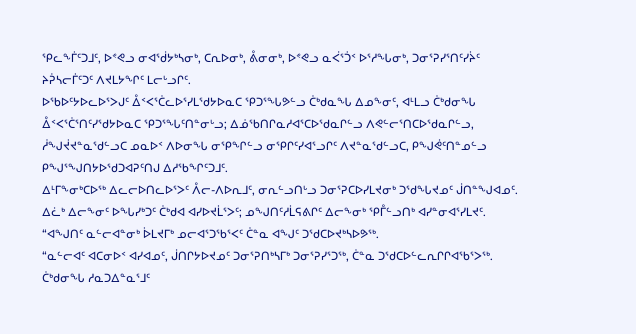ᕿᓚᖕᒦᑦᑐᒧᑦ, ᐅᕝᕙᓗ ᓂᐊᖂᔭᒃᓴᓂᒃ, ᑕᕆᐅᓂᒃ, ᕔᓂᓂᒃ, ᐅᕝᕙᓗ ᓇᐹᕐᑑᑉ ᐅᕐᓱᖓᓂᒃ, ᑐᓂᕐᕈᓯᕐᑎᑦᓯᔩᑦ ᔨᕉᓴᓕᒦᑦᑐᑦ ᐱᔪᒪᔭᖏᑦ ᒪᓕᒡᓗᒋᑦ.
ᐅᖃᐅᑦᔭᐅᓚᐅᕐᐳᒍᑦ ᐂᑉᐸᕐᑖᓚᐅᕐᓯᒪᖁᔭᐅᓇᑕ ᕿᑐᕐᖓᕗᓪᓗ ᑖᒃᑯᓇᖓ ᐃᓄᖕᓂᑦ, ᐊᒻᒪᓗ ᑖᒃᑯᓂᖓ ᐂᑉᐸᕐᑖᕐᑎᑦᓯᖁᔭᐅᓇᑕ ᕿᑐᕐᖓᑦᑎᓐᓂᒡᓗ; ᐃᓅᖃᑎᒋᓇᓱᐊᕐᑕᐅᖁᓇᒋᓪᓗ ᐱᕙᓪᓕᕐᑎᑕᐅᖁᓇᒋᓪᓗ, ᓲᖑᔫᔪᓐᓇᖁᓪᓗᑕ ᓄᓇᐅᑉ ᐱᐅᓂᖓ ᓂᕿᖏᓪᓗ ᓂᕿᒋᑦᓯᐊᕐᓗᒋᑦ ᐱᔪᓐᓇᖁᓪᓗᑕ, ᑭᖑᕚᑦᑎᓐᓄᓪᓗ ᑭᖑᕐᖑᑎᔭᐅᖁᑐᐊᕈᑦᑎᒍ ᐃᓱᖃᖏᑦᑐᒧᑦ.
ᐃᒻᒥᖕᓂᒃᑕᐅᖅ ᐃᓚᓕᐅᑎᓚᐅᕐᐳᑦ ᐰᓕ-ᐱᐅᕆᒧᑦ, ᓂᕆᓪᓗᑎᒡᓗ ᑐᓂᕐᕈᑕᐅᓯᒪᔪᓂᒃ ᑐᖁᖓᔪᓄᑦ ᒎᑎᓐᖑᐊᓄᑦ.
ᐃᓛᒃ ᐃᓕᖕᓂᑦ ᐅᖓᓯᒃᑐᑦ ᑖᒃᑯᐊ ᐊᓯᐅᔪᒫᕐᐳᑦ; ᓄᖑᑎᑦᓱᒫᕋᕕᒋᑦ ᐃᓕᖕᓂᒃ ᕿᒤᓪᓗᑎᒃ ᐊᓯᓐᓂᐊᕐᓯᒪᔪᑦ.
“ᐊᖑᑎᑦ ᓇᓪᓕᐊᓐᓂᒃ ᐆᒪᔪᒥᒃ ᓄᓕᐊᕐᑐᖃᕐᐸᑦ ᑖᓐᓇ ᐊᖑᑦ ᑐᖁᑕᐅᔪᒃᓴᐅᕗᖅ.
“ᓇᓪᓕᐊᑦ ᐊᑕᓂᐅᑉ ᐊᓯᐊᓄᑦ, ᒎᑎᒋᔭᐅᔪᓄᑦ ᑐᓂᕐᕈᑎᒃᓴᒥᒃ ᑐᓂᕐᕈᓯᕐᑐᖅ, ᑖᓐᓇ ᑐᖁᑕᐅᓪᓚᕆᒋᒋᐊᖃᕐᐳᖅ.
ᑖᒃᑯᓂᖓ ᓱᓇᑐᐃᓐᓇᕐᒧᑦ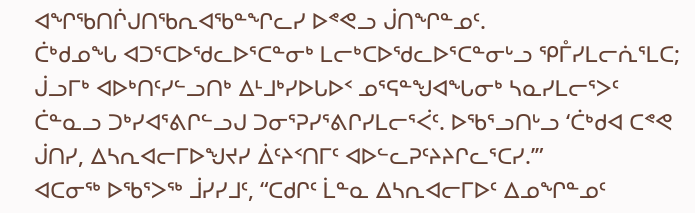ᐊᖏᖃᑎᒌᒍᑎᖃᕆᐊᖃᓐᖏᓚᓯ ᐅᕝᕙᓗ ᒎᑎᖏᓐᓄᑦ.
ᑖᒃᑯᓄᖓ ᐊᑐᕐᑕᐅᖁᓚᐅᕐᑕᓐᓂᒃ ᒪᓕᒃᑕᐅᖁᓚᐅᕐᑕᓐᓂᒡᓗ ᕿᒤᓯᒪᓕᕇᕐᒪᑕ; ᒎᓗᒥᒃ ᐊᐅᒃᑎᑦᓯᓪᓗᑎᒃ ᐃᒻᒧᒃᓯᐅᒐᐅᑉ ᓄᕐᕋᓐᖑᐊᖓᓂᒃ ᓴᓇᓯᒪᓕᕐᐳᑦ ᑖᓐᓇᓗ ᑐᒃᓯᐊᕐᕕᒋᓪᓗᒍ ᑐᓂᕐᕈᓯᕐᕕᒋᓯᒪᓕᕐᐹᑦ. ᐅᖃᕐᓗᑎᒡᓗ ‘ᑖᒃᑯᐊ ᑕᕝᕙ ᒎᑎᓯ, ᐃᓴᕆᐊᓕᒥᐅᖑᔪᓯ ᐄᑦᔨᑉᑎᒥᑦ ᐊᐅᓪᓚᕈᑦᔨᔨᒋᓚᕐᑕᓯ.’”
ᐊᑕᓂᖅ ᐅᖃᕐᐳᖅ ᒨᓯᓯᒧᑦ, “ᑕᑯᒋᑦ ᒫᓐᓇ ᐃᓴᕆᐊᓕᒥᐅᑦ ᐃᓄᖏᓐᓄᑦ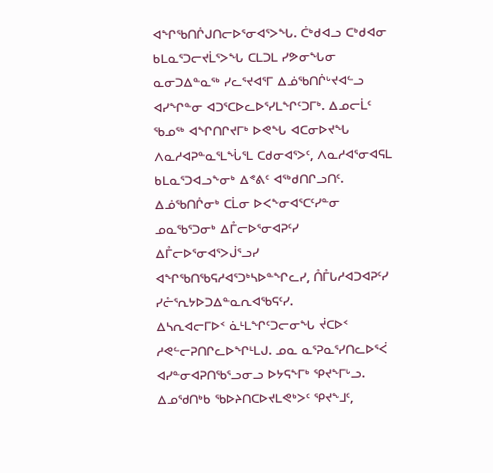ᐊᖏᖃᑎᒌᒍᑎᓕᐅᕐᓂᐊᕐᐳᖓ. ᑖᒃᑯᐊᓗ ᑕᒃᑯᐊᓂ ᑲᒪᓇᕐᑐᓕᔪᒫᕐᐳᖓ ᑕᒪᑐᒪ ᓯᕗᓂᖓᓂ ᓇᓂᑐᐃᓐᓇᖅ ᓯᓚᕐᔪᐊᕐᒥ ᐃᓅᖃᑎᒌᒡᔪᐊᓪᓗ ᐊᓯᖏᓐᓂ ᐊᑐᕐᑕᐅᓚᐅᕐᓯᒪᖏᑦᑐᒥᒃ. ᐃᓄᓕᒫᑦ ᖃᓄᖅ ᐊᖏᑎᒋᔪᒥᒃ ᐅᕙᖓ ᐊᑕᓂᐅᔪᖓ ᐱᓇᓱᐊᕈᓐᓇᕐᒪᖔᕐᒪ ᑕᑯᓂᐊᕐᐳᑦ, ᐱᓇᓱᐊᕐᓂᐊᕋᒪ ᑲᒪᓇᕐᑐᐊᓗᖕᓂᒃ ᐃᕝᕕᑦ ᐊᖅᑯᑎᒋᓗᑎᑦ.
ᐃᓅᖃᑎᒌᓂᒃ ᑕᒫᓂ ᐅᐸᖕᓂᐊᕐᑕᑦᓯᓐᓂ ᓄᓇᖃᕐᑐᓂᒃ ᐃᒤᓕᐅᕐᓂᐊᕈᑦᓯ ᐃᒤᓕᐅᕐᓂᐊᕐᐳᒎᕐᓗᓯ ᐊᖏᖃᑎᖃᕋᓱᐊᕐᑐᒃᓴᐅᓐᖏᓚᓯ, ᑍᒤᒐᓱᐊᑐᐊᕈᑦᓯ ᓯᓔᕐᕆᔭᐅᑐᐃᓐᓇᕆᐊᖃᕋᑦᓯ.
ᐃᓴᕆᐊᓕᒥᐅᑉ ᓈᒻᒪᖏᑦᑐᓕᓂᖓ ᔫᑕᐅᑉ ᓱᕙᓪᓕᕈᑎᒋᓚᐅᖏᒻᒪᒍ. ᓄᓇ ᓇᕐᕈᓇᕐᓯᑎᓚᐅᕐᐹ ᐊᓯᓐᓂᐊᕈᑎᖃᕐᓗᓂᓗ ᐅᔭᕋᖕᒥᒃ ᕿᔪᖕᒥᒡᓗ.
ᐃᓄᖁᑎᒃᑲ ᖃᐅᔨᑎᑕᐅᔪᒪᕙᒃᐳᑦ ᕿᔪᖕᒧᑦ,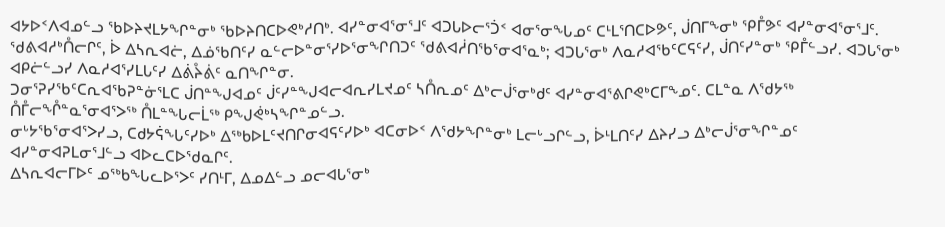ᐊᔭᐅᑉᐱᐊᓄᓪᓗ ᖃᐅᔨᔪᒪᔭᖏᓐᓂᒃ ᖃᐅᔨᑎᑕᐅᕙᒃᓱᑎᒃ. ᐊᓯᓐᓂᐊᕐᓂᕐᒧᑦ ᐊᑐᒐᐅᓕᕐᑑᑉ ᐊᓂᕐᓂᖓᓄᑦ ᑕᒻᒪᕐᑎᑕᐅᕗᑦ, ᒎᑎᒥᖕᓂᒃ ᕿᒤᕗᑦ ᐊᓯᓐᓂᐊᕐᓂᕐᒧᑦ.
ᖁᕕᐊᓱᒃᑍᓕᒋᑦ, ᐆ ᐃᓴᕆᐊᓖ, ᐃᓅᖃᑎᑦᓯ ᓇᓪᓕᐅᓐᓂᕐᓯᐅᕐᓂᖏᑎᑐᑦ ᖁᕕᐊᓲᑎᖃᕐᓂᐊᕐᓇᒃ; ᐊᑐᒐᕐᓂᒃ ᐱᓇᓱᐊᖃᑦᑕᕋᑦᓯ, ᒎᑎᑦᓯᓐᓂᒃ ᕿᒤᓪᓗᓯ. ᐊᑐᒐᕐᓂᒃ ᐊᑭᓖᓪᓗᓯ ᐱᓇᓱᐊᕐᓯᒪᒐᑦᓯ ᐃᕖᔧᕖᑦ ᓇᑎᖏᓐᓂ.
ᑐᓂᕐᕈᓯᖃᑦᑕᕆᐊᖃᕈᓐᓃᕐᒪᑕ ᒎᑎᓐᖑᐊᓄᑦ ᒎᑦᓯᓐᖑᐊᓕᐊᕆᓯᒪᔪᓄᑦ ᓴᑍᕆᓄᑦ ᐃᒃᓕᒎᕐᓂᒃᑯᑦ ᐊᓯᓐᓂᐊᕐᕕᒋᕙᒃᑕᒥᖕᓄᑦ. ᑕᒪᓐᓇ ᐱᖁᔭᖅ ᑍᒤᓕᖕᒊᓐᓇᕐᓂᐊᕐᐳᖅ ᑍᒪᓐᖓᓕᒫᖅ ᑭᖑᕚᒃᓴᖏᓐᓄᓪᓗ.
ᓂᒡᔭᖃᕐᓂᐊᕐᐳᓯᓗ, ᑕᑯᔭᕌᖓᑦᓯᐅᒃ ᐃᖅᑲᐅᒪᑦᔪᑎᒋᓂᐊᕋᑦᓯᐅᒃ ᐊᑕᓂᐅᑉ ᐱᖁᔭᖏᓐᓂᒃ ᒪᓕᒡᓗᒋᓪᓗ, ᐆᒻᒪᑎᑦᓯ ᐃᔨᓯᓗ ᐃᒃᓕᒎᕐᓂᖏᓐᓄᑦ ᐊᓯᓐᓂᐊᕈᒪᓂᕐᒧᓪᓗ ᐊᐅᓚᑕᐅᖁᓇᒋᑦ.
ᐃᓴᕆᐊᓕᒥᐅᑦ ᓄᖅᑲᖓᓚᐅᕐᐳᑦ ᓯᑎᒻᒥ, ᐃᓄᐃᓪᓗ ᓄᓕᐊᒐᕐᓂᒃ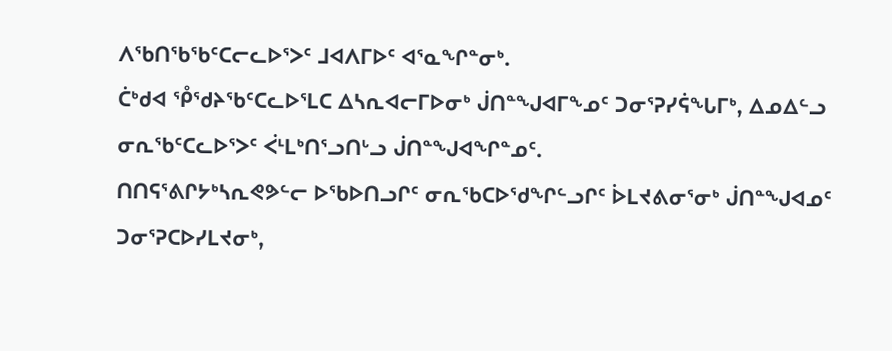ᐱᖃᑎᖃᖃᑦᑕᓕᓚᐅᕐᐳᑦ ᒧᐊᐱᒥᐅᑦ ᐊᕐᓇᖏᓐᓂᒃ.
ᑖᒃᑯᐊ ᕾᖁᔨᖃᑦᑕᓚᐅᕐᒪᑕ ᐃᓴᕆᐊᓕᒥᐅᓂᒃ ᒎᑎᓐᖑᐊᒥᖕᓄᑦ ᑐᓂᕐᕈᓯᕌᖓᒥᒃ, ᐃᓄᐃᓪᓗ ᓂᕆᖃᑦᑕᓚᐅᕐᐳᑦ ᐹᒻᒪᒃᑎᕐᓗᑎᒡᓗ ᒎᑎᓐᖑᐊᖏᓐᓄᑦ.
ᑎᑎᕋᕐᕕᒋᔭᒃᓴᕆᕙᕗᓪᓕ ᐅᖃᐅᑎᓗᒋᑦ ᓂᕆᖃᑕᐅᖁᖏᓪᓗᒋᑦ ᐆᒪᔪᕕᓂᕐᓂᒃ ᒎᑎᓐᖑᐊᓄᑦ ᑐᓂᕐᕈᑕᐅᓯᒪᔪᓂᒃ,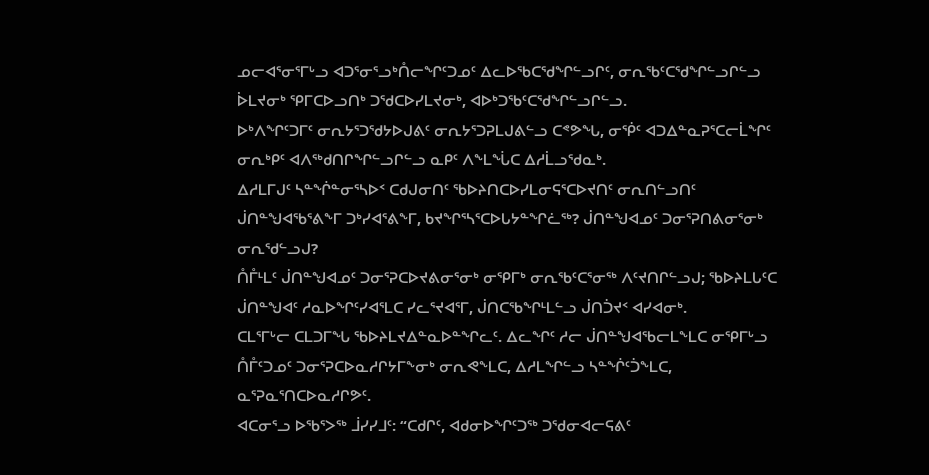ᓄᓕᐊᕐᓂᕐᒥᒡᓗ ᐊᑐᕐᓂᕐᓗᒃᑍᓕᖏᑦᑐᓄᑦ ᐃᓚᐅᖃᑕᖁᖏᓪᓗᒋᑦ, ᓂᕆᖃᑦᑕᖁᖏᓪᓗᒋᓪᓗ ᐆᒪᔪᓂᒃ ᕿᒥᑕᐅᓗᑎᒃ ᑐᖁᑕᐅᓯᒪᔪᓂᒃ, ᐊᐅᒃᑐᖃᑦᑕᖁᖏᓪᓗᒋᓪᓗ.
ᐅᒃᐱᖏᑦᑐᒥᑦ ᓂᕆᔭᕐᑐᖁᔭᐅᒍᕕᑦ ᓂᕆᔭᕐᑐᕈᒪᒍᕕᓪᓗ ᑕᕝᕗᖓ, ᓂᖀᑦ ᐊᑐᐃᓐᓇᕈᕐᑕᓕᒫᖏᑦ ᓂᕆᒃᑭᑦ ᐊᐱᖅᑯᑎᒋᖏᓪᓗᒋᓪᓗ ᓇᑭᑦ ᐱᖕᒪᖔᑕ ᐃᓱᒫᓗᖁᓇᒃ.
ᐃᓱᒪᒥᒍᑦ ᓴᓐᖐᓐᓂᕐᓴᐅᑉ ᑕᑯᒍᓂᑎᑦ ᖃᐅᔨᑎᑕᐅᓯᒪᓂᕋᕐᑕᐅᔪᑎᑦ ᓂᕆᑎᓪᓗᑎᑦ ᒎᑎᓐᖑᐊᖃᕐᕕᖕᒥ ᑐᒃᓯᐊᕐᕕᖕᒥ, ᑲᔪᖏᕐᓴᕐᑕᐅᒐᔭᓐᖏᓛᖅ? ᒎᑎᓐᖑᐊᓄᑦ ᑐᓂᕐᕈᑎᕕᓂᕐᓂᒃ ᓂᕆᖁᓪᓗᒍ?
ᑍᒤᒻᒪᑦ ᒎᑎᓐᖑᐊᓄᑦ ᑐᓂᕐᕈᑕᐅᔪᕕᓂᕐᓂᒃ ᓂᕿᒥᒃ ᓂᕆᖃᑦᑕᕐᓂᖅ ᐱᑦᔪᑎᒋᓪᓗᒍ; ᖃᐅᔨᒪᒐᑦᑕ ᒎᑎᓐᖑᐊᑦ ᓱᓇᐅᖏᑦᓯᐊᕐᒪᑕ ᓯᓚᕐᔪᐊᕐᒥ, ᒎᑎᑕᖃᖏᒻᒪᓪᓗ ᒎᑎᑑᔪᑉ ᐊᓯᐊᓂᒃ.
ᑕᒪᕐᒥᒡᓕ ᑕᒪᑐᒥᖓ ᖃᐅᔨᒪᔪᐃᓐᓇᐅᓐᖏᓚᑦ. ᐃᓚᖏᑦ ᓱᓕ ᒎᑎᓐᖑᐊᖃᓕᒪᖕᒪᑕ ᓂᕿᒥᒡᓗ ᑍᒤᑦᑐᓄᑦ ᑐᓂᕐᕈᑕᐅᓇᓱᒋᔭᒥᖕᓂᒃ ᓂᕆᕙᖕᒪᑕ, ᐃᓱᒪᖏᓪᓗ ᓴᓐᖐᑦᑑᖕᒪᑕ, ᓇᕐᕈᓇᕐᑎᑕᐅᓇᓱᒋᕗᑦ.
ᐊᑕᓂᕐᓗ ᐅᖃᕐᐳᖅ ᒨᓯᓯᒧᑦ: “ᑕᑯᒋᑦ, ᐊᑯᓂᐅᖏᑦᑐᖅ ᑐᖁᓂᐊᓕᕋᕕᑦ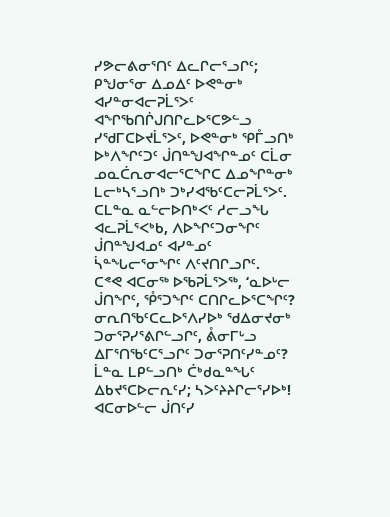ᓯᕗᓕᕕᓂᕐᑎᑦ ᐃᓚᒋᓕᕐᓗᒋᑦ; ᑭᖑᓂᕐᓂ ᐃᓄᐃᑦ ᐅᕙᓐᓂᒃ ᐊᓯᓐᓂᐊᓕᕈᒫᕐᐳᑦ ᐊᖏᖃᑎᒌᒍᑎᒋᓚᐅᕐᑕᕗᓪᓗ ᓯᖁᒥᑕᐅᔪᒫᕐᐳᑦ, ᐅᕙᓐᓂᒃ ᕿᒤᓗᑎᒃ ᐅᒃᐱᖏᑦᑐᑦ ᒎᑎᓐᖑᐊᖏᓐᓄᑦ ᑕᒫᓂ ᓄᓇᑖᕆᓂᐊᓕᕐᑕᖏᑕ ᐃᓄᖏᓐᓂᒃ ᒪᓕᒃᓴᕐᓗᑎᒃ ᑐᒃᓯᐊᖃᑦᑕᓕᕈᒫᕐᐳᑦ.
ᑕᒪᓐᓇ ᓇᓪᓕᐅᑎᒃᐸᑦ ᓱᓕᓗᖓ ᐊᓚᕈᒫᕐᐸᒃᑲ, ᐱᐅᖏᑦᑐᓂᖏᑦ ᒎᑎᓐᖑᐊᓄᑦ ᐊᓯᓐᓄᑦ ᓵᓐᖓᓕᕐᓂᖏᑦ ᐱᑦᔪᑎᒋᓗᒋᑦ.
ᑕᕝᕙ ᐊᑕᓂᖅ ᐅᖃᕈᒫᕐᐳᖅ, ‘ᓇᐅᒡᓕ ᒎᑎᖏᑦ, ᕾᕐᑐᖏᑦ ᑕᑎᒋᓚᐅᕐᑕᖏᑦ?
ᓂᕆᑎᖃᑦᑕᓚᐅᕐᐱᓯᐅᒃ ᖁᐃᓂᔪᓂᒃ ᑐᓂᕐᕈᓯᕐᕕᒋᓪᓗᒋᑦ, ᕔᓂᒥᒡᓗ ᐃᒥᕐᑎᖃᑦᑕᕐᓗᒋᑦ ᑐᓂᕐᕈᑎᑦᓯᓐᓄᑦ? ᒫᓐᓇ ᒪᑭᓪᓗᑎᒃ ᑖᒃᑯᓇᓐᖓᑦ ᐃᑲᔪᕐᑕᐅᓕᕆᑦᓯ; ᓴᐳᑦᔨᔨᒋᓕᕐᓯᐅᒃ!
ᐊᑕᓂᐅᓪᓕ ᒎᑎᑦᓯ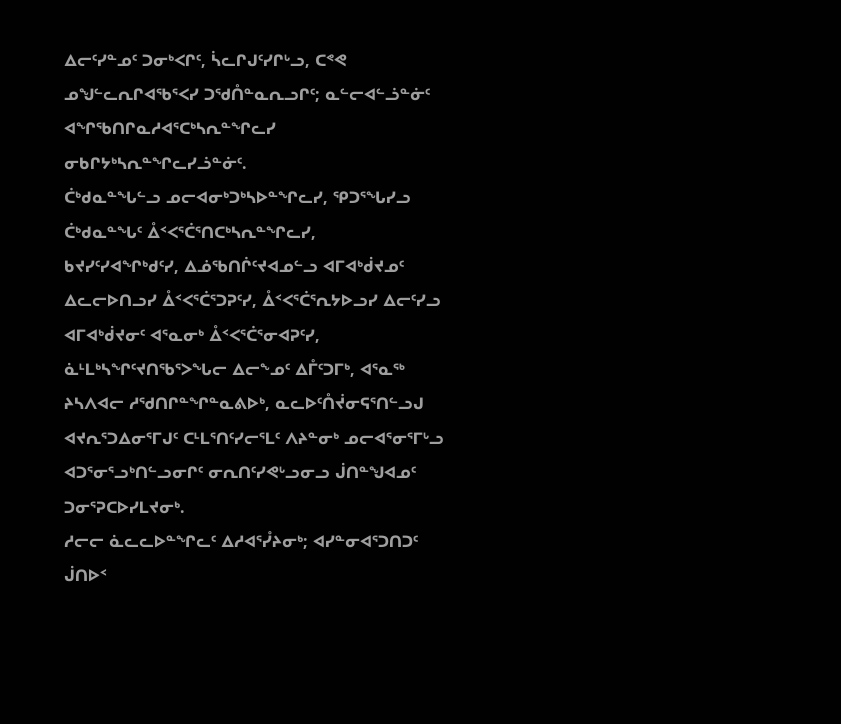ᐃᓕᑦᓯᓐᓄᑦ ᑐᓂᒃᐸᒋᑦ, ᓵᓚᒋᒍᑦᓯᒋᒡᓗ, ᑕᕝᕙ ᓄᖑᓪᓚᕆᒋᐊᖃᕐᐸᓯ ᑐᖁᑍᓐᓇᕆᓗᒋᑦ; ᓇᓪᓕᐊᓪᓘᓐᓃᑦ ᐊᖏᖃᑎᒋᓇᓱᐊᕐᑕᒃᓴᕆᓐᖏᓚᓯ ᓂᑲᒋᔭᒃᓴᕆᓐᖏᓚᓯᓘᓐᓃᑦ.
ᑖᒃᑯᓇᓐᖓᓪᓗ ᓄᓕᐊᓂᒃᑐᒃᓴᐅᓐᖏᓚᓯ, ᕿᑐᕐᖓᓯᓗ ᑖᒃᑯᓇᓐᖓᑦ ᐂᑉᐸᕐᑖᕐᑎᑕᒃᓴᕆᓐᖏᓚᓯ,
ᑲᔪᓯᑦᓯᐊᖏᒃᑯᑦᓯ, ᐃᓅᖃᑎᒌᑦᔪᐊᓄᓪᓗ ᐊᒥᐊᒃᑰᔪᓄᑦ ᐃᓚᓕᐅᑎᓗᓯ ᐂᑉᐸᕐᑖᕐᑐᕈᑦᓯ, ᐂᑉᐸᕐᑖᕐᕆᔭᐅᓗᓯ ᐃᓕᑦᓯᓗ ᐊᒥᐊᒃᑰᔪᓂᑦ ᐊᕐᓇᓂᒃ ᐂᑉᐸᕐᑖᕐᓂᐊᕈᑦᓯ,
ᓈᒻᒪᒃᓴᖏᑦᔪᑎᖃᕐᐳᖓᓕ ᐃᓕᖕᓄᑦ ᐃᒤᑦᑐᒥᒃ, ᐊᕐᓇᖅ ᔨᓴᐱᐊᓕ ᓱᖁᑎᒋᓐᖏᓐᓇᕕᐅᒃ, ᓇᓚᐅᑦᑍᔫᓂᕋᕐᑎᓪᓗᒍ ᐊᔪᕆᕐᑐᐃᓂᕐᒥᒍᑦ ᑕᒻᒪᕐᑎᑦᓯᓕᕐᒪᑦ ᐱᔨᓐᓂᒃ ᓄᓕᐊᕐᓂᕐᒥᒡᓗ ᐊᑐᕐᓂᕐᓗᒃᑎᓪᓗᓂᒋᑦ ᓂᕆᑎᑦᓯᕙᒡᓗᓂᓗ ᒎᑎᓐᖑᐊᓄᑦ ᑐᓂᕐᕈᑕᐅᓯᒪᔪᓂᒃ.
ᓱᓕᓕ ᓈᓚᓚᐅᓐᖏᓚᑦ ᐃᓱᐊᕐᓮᔨᓂᒃ; ᐊᓯᓐᓂᐊᕐᑐᑎᑐᑦ ᒎᑎᐅᑉ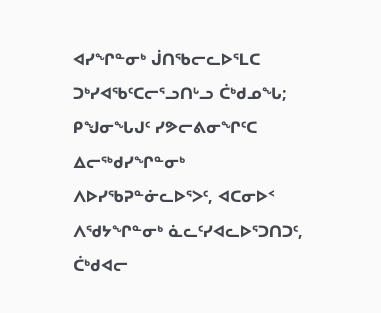ᐊᓯᖏᓐᓂᒃ ᒎᑎᖃᓕᓚᐅᕐᒪᑕ ᑐᒃᓯᐊᖃᑦᑕᓕᕐᓗᑎᒡᓗ ᑖᒃᑯᓄᖓ; ᑭᖑᓂᖓᒍᑦ ᓯᕗᓕᕕᓂᖏᑦᑕ ᐃᓕᖅᑯᓯᖏᓐᓂᒃ ᐱᐅᓯᖃᕈᓐᓃᓚᐅᕐᐳᑦ, ᐊᑕᓂᐅᑉ ᐱᖁᔭᖏᓐᓂᒃ ᓈᓚᑦᓯᐊᓚᐅᕐᑐᑎᑐᑦ, ᑖᒃᑯᐊᓕ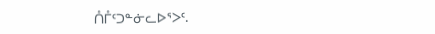ᑍᒤᑦᑐᓐᓃᓚᐅᕐᐳᑦ.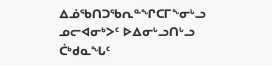ᐃᓅᖃᑎᑐᖃᕆᓐᖏᑕᒥᖕᓂᒡᓗ ᓄᓕᐊᓂᒃᐳᑦ ᐅᐃᓂᒡᓗᑎᒡᓗ ᑖᒃᑯᓇᖓᑦ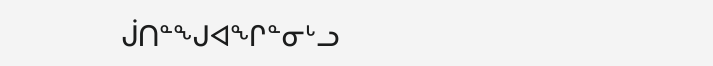ᒎᑎᓐᖑᐊᖏᓐᓂᒡᓗ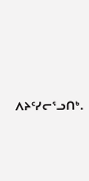ᐱᔨᑦᓯᓕᕐᓗᑎᒃ.